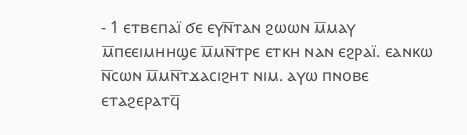- 1 ⲉⲧⲃⲉⲡⲁⲓ̈ ϭⲉ ⲉⲩⲛ̅ⲧⲁⲛ ϩⲱⲱⲛ ⲙ̅ⲙⲁⲩ ⲙ̅ⲡⲉⲉⲓⲙⲏⲏϣⲉ ⲙ̅ⲙⲛ̅ⲧⲣⲉ ⲉⲧⲕⲏ ⲛⲁⲛ ⲉϩⲣⲁⲓ̈. ⲉⲁⲛⲕⲱ ⲛ̅ⲥⲱⲛ ⲙ̅ⲙⲛ̅ⲧϫⲁⲥⲓϩⲏⲧ ⲛⲓⲙ. ⲁⲩⲱ ⲡⲛⲟⲃⲉ ⲉⲧⲁϩⲉⲣⲁⲧϥ̅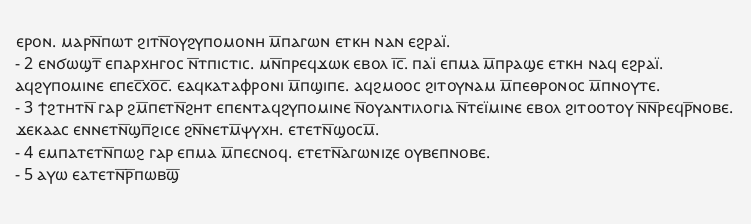ⲉⲣⲟⲛ. ⲙⲁⲣⲛ̅ⲡⲱⲧ ϩⲓⲧⲛ̅ⲟⲩϩⲩⲡⲟⲙⲟⲛⲏ ⲙ̅ⲡⲁⲅⲱⲛ ⲉⲧⲕⲏ ⲛⲁⲛ ⲉϩⲣⲁⲓ̈.
- 2 ⲉⲛϭⲱϣⲧ̅ ⲉⲡⲁⲣⲭⲏⲅⲟⲥ ⲛ̅ⲧⲡⲓⲥⲧⲓⲥ. ⲙⲛ̅ⲡⲣⲉϥϫⲱⲕ ⲉⲃⲟⲗ ⲓ̅ⲥ̅. ⲡⲁⲓ̈ ⲉⲡⲙⲁ ⲙ̅ⲡⲣⲁϣⲉ ⲉⲧⲕⲏ ⲛⲁϥ ⲉϩⲣⲁⲓ̈. ⲁϥϩⲩⲡⲟⲙⲓⲛⲉ ⲉⲡⲉⲥ̅xⲟ̅ⲥ̅. ⲉⲁϥⲕⲁⲧⲁⲫⲣⲟⲛⲓ ⲙ̅ⲡϣⲓⲡⲉ. ⲁϥϩⲙⲟⲟⲥ ϩⲓⲧⲟⲩⲛⲁⲙ ⲙ̅ⲡⲉⲑⲣⲟⲛⲟⲥ ⲙ̅ⲡⲛⲟⲩⲧⲉ.
- 3 ϯϩⲧⲏⲧⲛ̅ ⲅⲁⲣ ϩⲙ̅ⲡⲉⲧⲛ̅ϩⲏⲧ ⲉⲡⲉⲛⲧⲁϥϩⲩⲡⲟⲙⲓⲛⲉ ⲛ̅ⲟⲩⲁⲛⲧⲓⲗⲟⲅⲓⲁ ⲛ̅ⲧⲉⲓ̈ⲙⲓⲛⲉ ⲉⲃⲟⲗ ϩⲓⲧⲟⲟⲧⲟⲩ ⲛ̅ⲛ̅ⲣⲉϥⲣ̅ⲛⲟⲃⲉ. ϫⲉⲕⲁⲁⲥ ⲉⲛⲛⲉⲧⲛ̅ϣⲡ̅ϩⲓⲥⲉ ϩⲛ̅ⲛⲉⲧⲙ̅ⲯⲩⲭⲏ. ⲉⲧⲉⲧⲛ̅ϣⲟⲥⲙ̅.
- 4 ⲉⲙⲡⲁⲧⲉⲧⲛ̅ⲡⲱϩ ⲅⲁⲣ ⲉⲡⲙⲁ ⲙ̅ⲡⲉⲥⲛⲟϥ. ⲉⲧⲉⲧⲛ̅ⲁⲅⲱⲛⲓⲍⲉ ⲟⲩⲃⲉⲡⲛⲟⲃⲉ.
- 5 ⲁⲩⲱ ⲉⲁⲧⲉⲧⲛ̅ⲣ̅ⲡⲱⲃϣ̅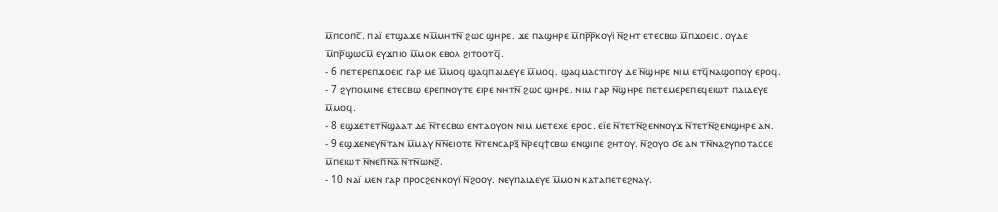ⲙ̅ⲡⲥⲟⲡⲥ̅. ⲡⲁⲓ̈ ⲉⲧϣⲁϫⲉ ⲛⲙ̅ⲙⲏⲧⲛ̅ ϩⲱⲥ ϣⲏⲣⲉ. ϫⲉ ⲡⲁϣⲏⲣⲉ ⲙ̅ⲡⲣ̅ⲣ̅ⲕⲟⲩⲓ̈ ⲛ̅ϩⲏⲧ ⲉⲧⲉⲥⲃⲱ ⲙ̅ⲡϫⲟⲉⲓⲥ. ⲟⲩⲇⲉ ⲙ̅ⲡⲣ̅ϣⲱⲥⲙ̅ ⲉⲩϫⲡⲓⲟ ⲙ̅ⲙⲟⲕ ⲉⲃⲟⲗ ϩⲓⲧⲟⲟⲧϥ̅.
- 6 ⲡⲉⲧⲉⲣⲉⲡϫⲟⲉⲓⲥ ⲅⲁⲣ ⲙⲉ ⲙ̅ⲙⲟϥ ϣⲁϥⲡⲁⲓⲇⲉⲩⲉ ⲙ̅ⲙⲟϥ. ϣⲁϥⲙⲁⲥⲧⲓⲅⲟⲩ ⲇⲉ ⲛ̅ϣⲏⲣⲉ ⲛⲓⲙ ⲉⲧϥ̅ⲛⲁϣⲟⲡⲟⲩ ⲉⲣⲟϥ.
- 7 ϩⲩⲡⲟⲙⲓⲛⲉ ⲉⲧⲉⲥⲃⲱ ⲉⲣⲉⲡⲛⲟⲩⲧⲉ ⲉⲓⲣⲉ ⲛⲏⲧⲛ̅ ϩⲱⲥ ϣⲏⲣⲉ. ⲛⲓⲙ ⲅⲁⲣ ⲛ̅ϣⲏⲣⲉ ⲡⲉⲧⲉⲙⲉⲣⲉⲡⲉϥⲉⲓⲱⲧ ⲡⲁⲓⲇⲉⲩⲉ ⲙ̅ⲙⲟϥ.
- 8 ⲉϣϫⲉⲧⲉⲧⲛ̅ϣⲁⲁⲧ ⲇⲉ ⲛ̅ⲧⲉⲥⲃⲱ ⲉⲛⲧⲁⲟⲩⲟⲛ ⲛⲓⲙ ⲙⲉⲧⲉⲭⲉ ⲉⲣⲟⲥ. ⲉⲓ̈ⲉ ⲛ̅ⲧⲉⲧⲛ̅ϩⲉⲛⲛⲟⲩϫ ⲛ̅ⲧⲉⲧⲛ̅ϩⲉⲛϣⲏⲣⲉ ⲁⲛ.
- 9 ⲉϣϫⲉⲛⲉⲩⲛ̅ⲧⲁⲛ ⲙ̅ⲙⲁⲩ ⲛ̅ⲛ̅ⲉⲓⲟⲧⲉ ⲛ̅ⲧⲉⲛⲥⲁⲣⲝ̅ ⲛ̅ⲣⲉϥϯⲥⲃⲱ ⲉⲛϣⲓⲡⲉ ϩⲏⲧⲟⲩ. ⲛ̅ϩⲟⲩⲟ ϭⲉ ⲁⲛ ⲧⲛ̅ⲛⲁϩⲩⲡⲟⲧⲁⲥⲥⲉ ⲙ̅ⲡⲉⲓⲱⲧ ⲛ̅ⲛⲉⲡ̅ⲛ̅ⲁ̅ ⲛ̅ⲧⲛ̅ⲱⲛϩ̅.
- 10 ⲛⲁⲓ̈ ⲙⲉⲛ ⲅⲁⲣ ⲡⲣⲟⲥϩⲉⲛⲕⲟⲩⲓ̈ ⲛ̅ϩⲟⲟⲩ. ⲛⲉⲩⲡⲁⲓⲇⲉⲩⲉ ⲙ̅ⲙⲟⲛ ⲕⲁⲧⲁⲡⲉⲧⲉϩⲛⲁⲩ.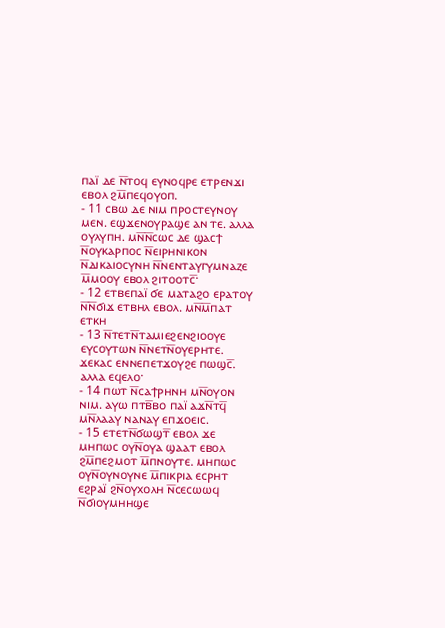ⲡⲁⲓ̈ ⲇⲉ ⲛ̅ⲧⲟϥ ⲉⲩⲛⲟϥⲣⲉ ⲉⲧⲣⲉⲛϫⲓ ⲉⲃⲟⲗ ϩⲙ̅ⲡⲉϥⲟⲩⲟⲡ.
- 11 ⲥⲃⲱ ⲇⲉ ⲛⲓⲙ ⲡⲣⲟⲥⲧⲉⲩⲛⲟⲩ ⲙⲉⲛ. ⲉϣϫⲉⲛⲟⲩⲣⲁϣⲉ ⲁⲛ ⲧⲉ. ⲁⲗⲗⲁ ⲟⲩⲗⲩⲡⲏ. ⲙⲛ̅ⲛ̅ⲥⲱⲥ ⲇⲉ ϣⲁⲥϯ ⲛ̅ⲟⲩⲕⲁⲣⲡⲟⲥ ⲛ̅ⲉⲓⲣⲏⲛⲓⲕⲟⲛ ⲛ̅ⲇⲓⲕⲁⲓⲟⲥⲩⲛⲏ ⲛ̅ⲛⲉⲛⲧⲁⲩⲅⲩⲙⲛⲁⲍⲉ ⲙ̅ⲙⲟⲟⲩ ⲉⲃⲟⲗ ϩⲓⲧⲟⲟⲧⲥ̅·
- 12 ⲉⲧⲃⲉⲡⲁⲓ̈ ϭⲉ ⲙⲁⲧⲁϩⲟ ⲉⲣⲁⲧⲟⲩ ⲛ̅ⲛ̅ϭⲓϫ ⲉⲧⲃⲏⲗ ⲉⲃⲟⲗ. ⲙⲛ̅ⲙ̅ⲡⲁⲧ ⲉⲧⲕⲏ
- 13 ⲛ̅ⲧⲉⲧⲛ̅ⲧⲁⲙⲓⲉϩⲉⲛϩⲓⲟⲟⲩⲉ ⲉⲩⲥⲟⲩⲧⲱⲛ ⲛ̅ⲛⲉⲧⲛ̅ⲟⲩⲉⲣⲏⲧⲉ. ϫⲉⲕⲁⲥ ⲉⲛⲛⲉⲡⲉⲧϫⲟⲩϩⲉ ⲡⲱϣⲥ̅. ⲁⲗⲗⲁ ⲉϥⲉⲗⲟ·
- 14 ⲡⲱⲧ ⲛ̅ⲥⲁϯⲣⲏⲛⲏ ⲙⲛ̅ⲟⲩⲟⲛ ⲛⲓⲙ. ⲁⲩⲱ ⲡⲧⲃ̅ⲃⲟ ⲡⲁⲓ̈ ⲁϫⲛ̅ⲧϥ̅ ⲙⲛ̅ⲗⲁⲁⲩ ⲛⲁⲛⲁⲩ ⲉⲡϫⲟⲉⲓⲥ.
- 15 ⲉⲧⲉⲧⲛ̅ϭⲱϣⲧ̅ ⲉⲃⲟⲗ ϫⲉ ⲙⲏⲡⲱⲥ ⲟⲩⲛ̅ⲟⲩⲁ ϣⲁⲁⲧ ⲉⲃⲟⲗ ϩⲙ̅ⲡⲉϩⲙⲟⲧ ⲙ̅ⲡⲛⲟⲩⲧⲉ. ⲙⲏⲡⲱⲥ ⲟⲩⲛ̅ⲟⲩⲛⲟⲩⲛⲉ ⲙ̅ⲡⲓⲕⲣⲓⲁ ⲉⲥⲣⲏⲧ ⲉϩⲣⲁⲓ̈ ϩⲛ̅ⲟⲩⲭⲟⲗⲏ ⲛ̅ⲥⲉⲥⲱⲱϥ ⲛ̅ϭⲓⲟⲩⲙⲏⲏϣⲉ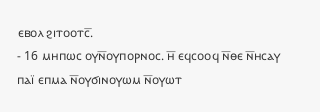ⲉⲃⲟⲗ ϩⲓⲧⲟⲟⲧⲥ̅.
- 16 ⲙⲏⲡⲱⲥ ⲟⲩⲛ̅ⲟⲩⲡⲟⲣⲛⲟⲥ. ⲏ̅ ⲉϥⲥⲟⲟϥ ⲛ̅ⲑⲉ ⲛ̅ⲏⲥⲁⲩ ⲡⲁⲓ̈ ⲉⲡⲙⲁ ⲛ̅ⲟⲩϭⲓⲛⲟⲩⲱⲙ ⲛ̅ⲟⲩⲱⲧ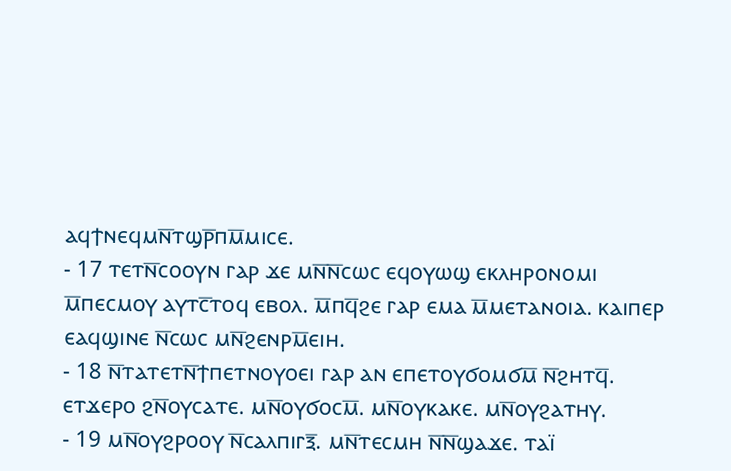ⲁϥϯⲛⲉϥⲙⲛ̅ⲧϣⲣ̅ⲡⲙ̅ⲙⲓⲥⲉ.
- 17 ⲧⲉⲧⲛ̅ⲥⲟⲟⲩⲛ ⲅⲁⲣ ϫⲉ ⲙⲛ̅ⲛ̅ⲥⲱⲥ ⲉϥⲟⲩⲱϣ ⲉⲕⲗⲏⲣⲟⲛⲟⲙⲓ ⲙ̅ⲡⲉⲥⲙⲟⲩ ⲁⲩⲧⲥ̅ⲧⲟϥ ⲉⲃⲟⲗ. ⲙ̅ⲡϥ̅ϩⲉ ⲅⲁⲣ ⲉⲙⲁ ⲙ̅ⲙⲉⲧⲁⲛⲟⲓⲁ. ⲕⲁⲓⲡⲉⲣ ⲉⲁϥϣⲓⲛⲉ ⲛ̅ⲥⲱⲥ ⲙⲛ̅ϩⲉⲛⲣⲙ̅ⲉⲓⲏ.
- 18 ⲛ̅ⲧⲁⲧⲉⲧⲛ̅ϯⲡⲉⲧⲛⲟⲩⲟⲉⲓ ⲅⲁⲣ ⲁⲛ ⲉⲡⲉⲧⲟⲩϭⲟⲙϭⲙ̅ ⲛ̅ϩⲏⲧϥ̅. ⲉⲧϫⲉⲣⲟ ϩⲛ̅ⲟⲩⲥⲁⲧⲉ. ⲙⲛ̅ⲟⲩϭⲟⲥⲙ̅. ⲙⲛ̅ⲟⲩⲕⲁⲕⲉ. ⲙⲛ̅ⲟⲩϩⲁⲧⲏⲩ.
- 19 ⲙⲛ̅ⲟⲩϩⲣⲟⲟⲩ ⲛ̅ⲥⲁⲗⲡⲓⲅⲝ̅. ⲙⲛ̅ⲧⲉⲥⲙⲏ ⲛ̅ⲛ̅ϣⲁϫⲉ. ⲧⲁⲓ̈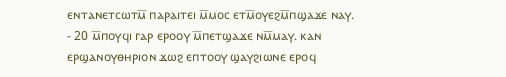ⲉⲛⲧⲁⲛⲉⲧⲥⲱⲧⲙ̅ ⲡⲁⲣⲁⲓⲧⲉⲓ ⲙ̅ⲙⲟⲥ ⲉⲧⲙ̅ⲟⲩⲉϩⲙ̅ⲡϣⲁϫⲉ ⲛⲁⲩ.
- 20 ⲙ̅ⲡⲟⲩϥⲓ ⲅⲁⲣ ⲉⲣⲟⲟⲩ ⲙ̅ⲡⲉⲧϣⲁϫⲉ ⲛⲙ̅ⲙⲁⲩ. ⲕⲁⲛ ⲉⲣϣⲁⲛⲟⲩⲑⲏⲣⲓⲟⲛ ϫⲱϩ ⲉⲡⲧⲟⲟⲩ ϣⲁⲩϩⲓⲱⲛⲉ ⲉⲣⲟϥ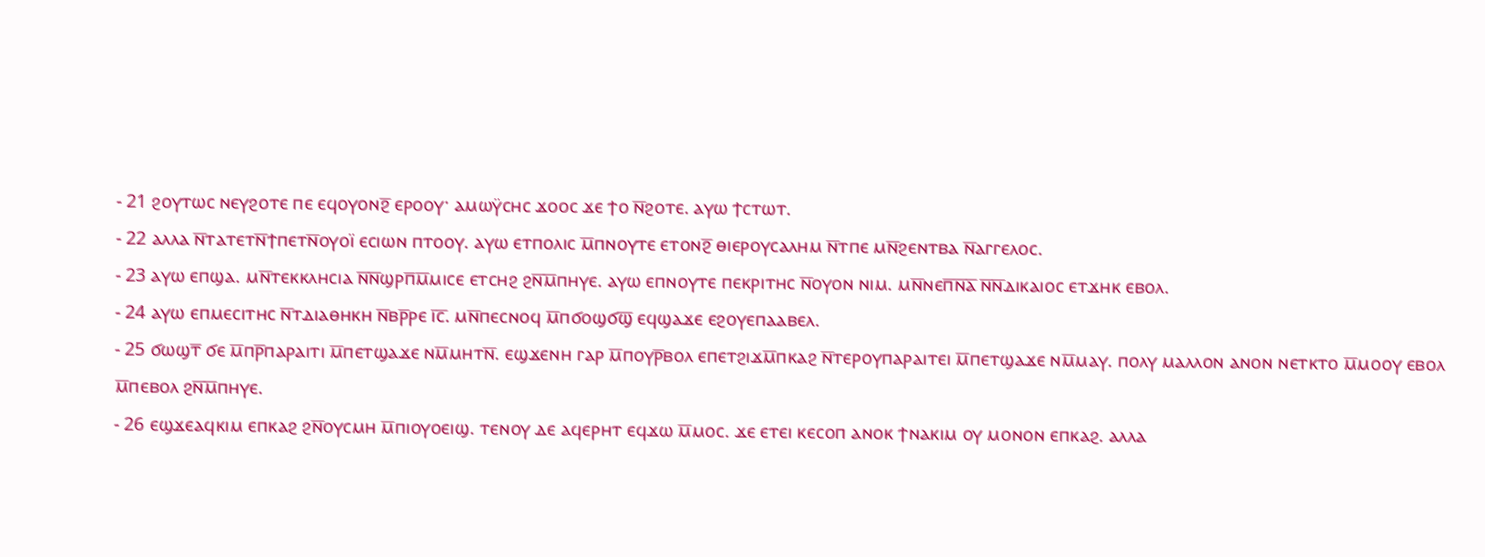- 21 ϩⲟⲩⲧⲱⲥ ⲛⲉⲩϩⲟⲧⲉ ⲡⲉ ⲉϥⲟⲩⲟⲛϩ̅ ⲉⲣⲟⲟⲩ· ⲁⲙⲱⲩ̈ⲥⲏⲥ ϫⲟⲟⲥ ϫⲉ ϯⲟ ⲛ̅ϩⲟⲧⲉ. ⲁⲩⲱ ϯⲥⲧⲱⲧ.
- 22 ⲁⲗⲗⲁ ⲛ̅ⲧⲁⲧⲉⲧⲛ̅ϯⲡⲉⲧⲛ̅ⲟⲩⲟⲓ̈ ⲉⲥⲓⲱⲛ ⲡⲧⲟⲟⲩ. ⲁⲩⲱ ⲉⲧⲡⲟⲗⲓⲥ ⲙ̅ⲡⲛⲟⲩⲧⲉ ⲉⲧⲟⲛϩ̅ ⲑⲓⲉⲣⲟⲩⲥⲁⲗⲏⲙ ⲛ̅ⲧⲡⲉ ⲙⲛ̅ϩⲉⲛⲧⲃⲁ ⲛ̅ⲁⲅⲅⲉⲗⲟⲥ.
- 23 ⲁⲩⲱ ⲉⲡϣⲁ. ⲙⲛ̅ⲧⲉⲕⲕⲗⲏⲥⲓⲁ ⲛ̅ⲛ̅ϣⲣⲡ̅ⲙ̅ⲙⲓⲥⲉ ⲉⲧⲥⲏϩ ϩⲛ̅ⲙ̅ⲡⲏⲩⲉ. ⲁⲩⲱ ⲉⲡⲛⲟⲩⲧⲉ ⲡⲉⲕⲣⲓⲧⲏⲥ ⲛ̅ⲟⲩⲟⲛ ⲛⲓⲙ. ⲙⲛ̅ⲛⲉⲡ̅ⲛ̅ⲁ̅ ⲛ̅ⲛ̅ⲇⲓⲕⲁⲓⲟⲥ ⲉⲧϫⲏⲕ ⲉⲃⲟⲗ.
- 24 ⲁⲩⲱ ⲉⲡⲙⲉⲥⲓⲧⲏⲥ ⲛ̅ⲧⲇⲓⲁⲑⲏⲕⲏ ⲛ̅ⲃⲣ̅ⲣⲉ ⲓ̅ⲥ̅. ⲙⲛ̅ⲡⲉⲥⲛⲟϥ ⲙ̅ⲡϭⲟϣϭϣ̅ ⲉϥϣⲁϫⲉ ⲉϩⲟⲩⲉⲡⲁⲁⲃⲉⲗ.
- 25 ϭⲱϣⲧ̅ ϭⲉ ⲙ̅ⲡⲣ̅ⲡⲁⲣⲁⲓⲧⲓ ⲙ̅ⲡⲉⲧϣⲁϫⲉ ⲛⲙ̅ⲙⲏⲧⲛ̅. ⲉϣϫⲉⲛⲏ ⲅⲁⲣ ⲙ̅ⲡⲟⲩⲣ̅ⲃⲟⲗ ⲉⲡⲉⲧϩⲓϫⲙ̅ⲡⲕⲁϩ ⲛ̅ⲧⲉⲣⲟⲩⲡⲁⲣⲁⲓⲧⲉⲓ ⲙ̅ⲡⲉⲧϣⲁϫⲉ ⲛⲙ̅ⲙⲁⲩ. ⲡⲟⲗⲩ ⲙⲁⲗⲗⲟⲛ ⲁⲛⲟⲛ ⲛⲉⲧⲕⲧⲟ ⲙ̅ⲙⲟⲟⲩ ⲉⲃⲟⲗ ⲙ̅ⲡⲉⲃⲟⲗ ϩⲛ̅ⲙ̅ⲡⲏⲩⲉ.
- 26 ⲉϣϫⲉⲁϥⲕⲓⲙ ⲉⲡⲕⲁϩ ϩⲛ̅ⲟⲩⲥⲙⲏ ⲙ̅ⲡⲓⲟⲩⲟⲉⲓϣ. ⲧⲉⲛⲟⲩ ⲇⲉ ⲁϥⲉⲣⲏⲧ ⲉϥϫⲱ ⲙ̅ⲙⲟⲥ. ϫⲉ ⲉⲧⲉⲓ ⲕⲉⲥⲟⲡ ⲁⲛⲟⲕ ϯⲛⲁⲕⲓⲙ ⲟⲩ ⲙⲟⲛⲟⲛ ⲉⲡⲕⲁϩ. ⲁⲗⲗⲁ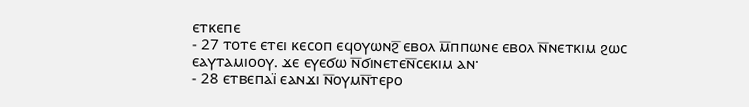ⲉⲧⲕⲉⲡⲉ
- 27 ⲧⲟⲧⲉ ⲉⲧⲉⲓ ⲕⲉⲥⲟⲡ ⲉϥⲟⲩⲱⲛϩ̅ ⲉⲃⲟⲗ ⲙ̅ⲡⲡⲱⲛⲉ ⲉⲃⲟⲗ ⲛ̅ⲛⲉⲧⲕⲓⲙ ϩⲱⲥ ⲉⲁⲩⲧⲁⲙⲓⲟⲟⲩ. ϫⲉ ⲉⲩⲉϭⲱ ⲛ̅ϭⲓⲛⲉⲧⲉⲛ̅ⲥⲉⲕⲓⲙ ⲁⲛ·
- 28 ⲉⲧⲃⲉⲡⲁⲓ̈ ⲉⲁⲛϫⲓ ⲛ̅ⲟⲩⲙⲛ̅ⲧⲉⲣⲟ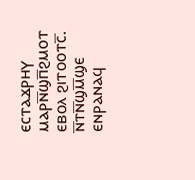ⲉⲥⲧⲁϫⲣⲏⲩ ⲙⲁⲣⲛ̅ϣⲡ̅ϩⲙⲟⲧ ⲉⲃⲟⲗ ϩⲓⲧⲟⲟⲧⲥ̅. ⲛ̅ⲧⲛ̅ϣⲙ̅ϣⲉ ⲉⲛⲣⲁⲛⲁϥ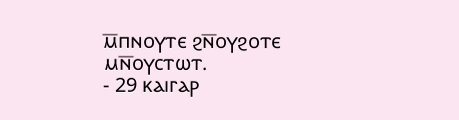ⲙ̅ⲡⲛⲟⲩⲧⲉ ϩⲛ̅ⲟⲩϩⲟⲧⲉ ⲙⲛ̅ⲟⲩⲥⲧⲱⲧ.
- 29 ⲕⲁⲓⲅⲁⲣ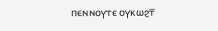ⲡⲉⲛⲛⲟⲩⲧⲉ ⲟⲩⲕⲱϩⲧ̅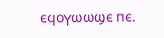ⲉϥⲟⲩⲱⲱϣⲉ ⲡⲉ.